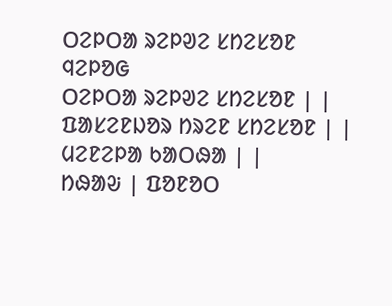ᱛᱮᱞᱛᱟ ᱨᱮᱞᱣᱮ ᱥᱴᱮᱥᱚᱱ
ᱧᱮᱞᱚᱜ
ᱛᱮᱞᱛᱟ ᱨᱮᱞᱣᱮ ᱥᱴᱮᱥᱚᱱ | |
ᱯᱟᱥᱮᱱᱡᱚᱨ ᱴᱨᱮᱱ ᱥᱴᱮᱥᱚᱱ | |
ᱢᱮᱱᱮᱞᱟ ᱠᱟᱛᱷᱟ | |
ᱴᱷᱟᱶ | ᱯᱚᱱᱚᱛ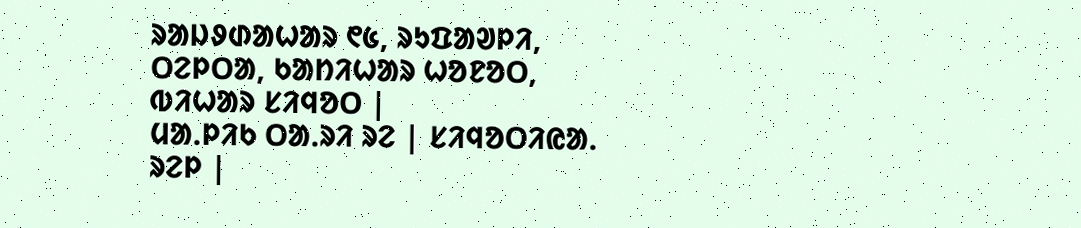ᱨᱟᱡᱽᱰᱟᱦᱟᱨ ᱖᱕, ᱨᱩᱯᱟᱣᱞᱤ, ᱛᱮᱞᱛᱟ, ᱠᱟᱴᱤᱦᱟᱨ ᱦᱚᱱᱚᱛ, ᱵᱤᱦᱟᱨ ᱥᱤᱧᱚᱛ |
ᱢᱟᱹᱞᱤᱠ ᱛᱟᱹᱨᱤ ᱨᱮ | ᱥᱤᱧᱚᱛᱤᱭᱟᱹ ᱨᱮᱞ |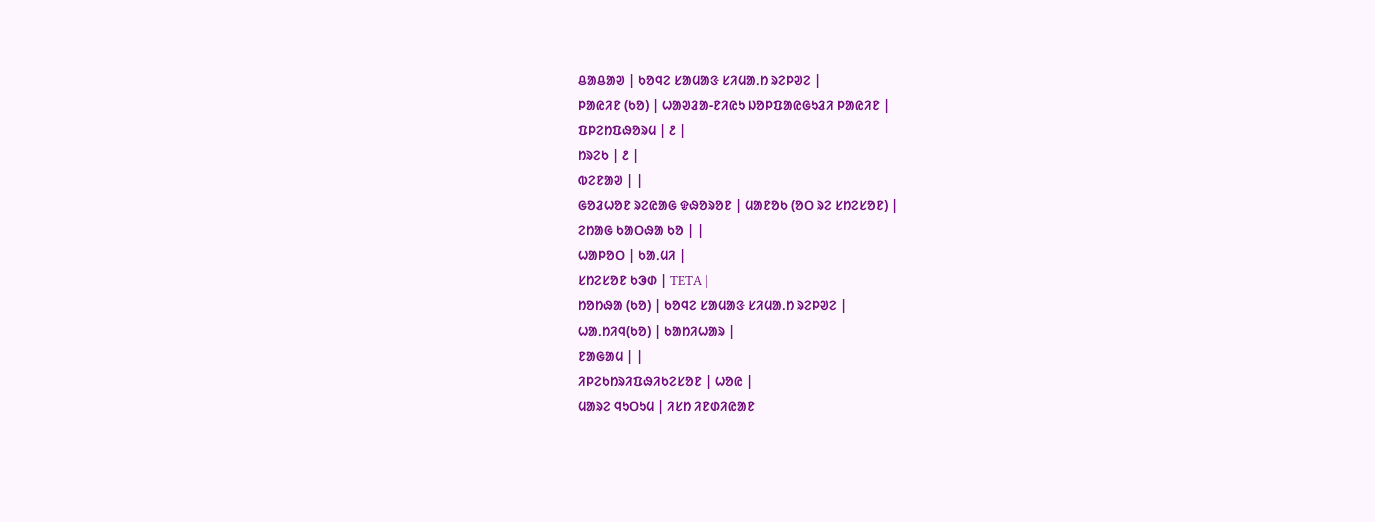ᱪᱟᱪᱟᱣ | ᱠᱚᱧᱮ ᱥᱟᱢᱟᱝ ᱥᱤᱢᱟᱹᱴ ᱨᱮᱞᱣᱮ |
ᱞᱟᱭᱤᱱ (ᱠᱚ) | ᱦᱟᱣᱲᱟ-ᱱᱤᱭᱩ ᱡᱚᱞᱯᱟᱭᱜᱩᱲᱤ ᱞᱟᱭᱤᱱ |
ᱯᱞᱮᱴᱯᱷᱚᱨᱢ | ᱒ |
ᱴᱨᱮᱠ | ᱒ |
ᱵᱮᱱᱟᱣ | |
ᱜᱚᱲᱦᱚᱱ ᱨᱮᱭᱟᱜ ᱫᱷᱚᱨᱚᱱ | ᱢᱟᱱᱚᱠ (ᱚᱛ ᱨᱮ ᱥᱴᱮᱥᱚᱱ) |
ᱮᱴᱟᱜ ᱠᱟᱛᱷᱟ ᱠᱚ | |
ᱦᱟᱞᱚᱛ | ᱠᱟᱹᱢᱤ |
ᱥᱴᱮᱥᱚᱱ ᱠᱳᱰ | TETA |
ᱴᱚᱴᱷᱟ (ᱠᱚ) | ᱠᱚᱧᱮ ᱥᱟᱢᱟᱝ ᱥᱤᱢᱟᱹᱴ ᱨᱮᱞᱣᱮ |
ᱦᱟᱹᱴᱤᱧ(ᱠᱚ) | ᱠᱟᱴᱤᱦᱟᱨ |
ᱱᱟᱜᱟᱢ | |
ᱤᱞᱮᱠᱴᱨᱤᱯᱷᱤᱠᱮᱥᱚᱱ | ᱦᱚᱭ |
ᱢᱟᱨᱮ ᱧᱩᱛᱩᱢ | ᱤᱥᱴ ᱤᱱᱰᱤᱭᱟᱱ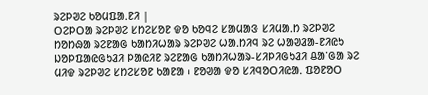ᱨᱮᱞᱣᱮ ᱠᱚᱢᱯᱟᱹᱱᱤ |
ᱛᱮᱞᱛᱟ ᱨᱮᱞᱣᱮ ᱥᱴᱮᱥᱚᱱ ᱫᱚ ᱠᱚᱧᱮ ᱥᱟᱢᱟᱝ ᱥᱤᱢᱟᱹᱴ ᱨᱮᱞᱣᱮ ᱴᱚᱴᱷᱟ ᱨᱮᱱᱟᱜ ᱠᱟᱴᱤᱦᱟᱨ ᱨᱮᱞᱣᱮ ᱦᱟᱹᱴᱤᱧ ᱨᱮ ᱦᱟᱣᱲᱟ-ᱱᱤᱭᱩ ᱡᱚᱞᱯᱟᱭᱜᱩᱲᱤ ᱞᱟᱭᱤᱱ ᱨᱮᱱᱟᱜ ᱠᱟᱴᱤᱦᱟᱨ-ᱥᱤᱞᱤᱜᱩᱲᱤ ᱪᱟᱸᱜᱟ ᱨᱮ ᱢᱤᱫ ᱨᱮᱞᱣᱮ ᱥᱴᱮᱥᱚᱱ ᱠᱟᱱᱟ ᱾ ᱱᱚᱣᱟ ᱫᱚ ᱥᱤᱧᱚᱛᱤᱭᱟᱹ ᱯᱚᱱᱚᱛ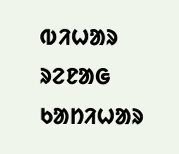ᱵᱤᱦᱟᱨ ᱨᱮᱱᱟᱜ ᱠᱟᱴᱤᱦᱟᱨ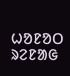ᱦᱚᱱᱚᱛ ᱨᱮᱱᱟᱜ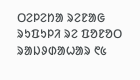ᱛᱮᱞᱮᱴᱟ ᱨᱮᱱᱟᱜ ᱨᱩᱯᱩᱞᱤ ᱨᱮ ᱯᱚᱱᱚᱛ ᱨᱟᱡᱽᱰᱟᱦᱟᱨ ᱖᱕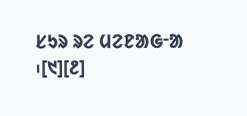ᱥᱩᱨ ᱨᱮ ᱢᱮᱱᱟᱜᱼᱟ ᱾[᱑][᱒]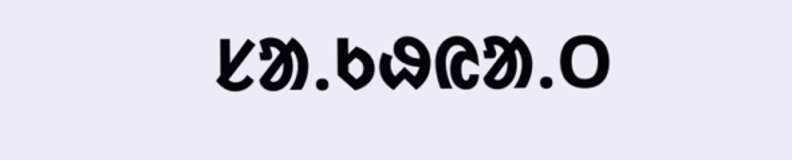ᱥᱟᱹᱠᱷᱭᱟᱹᱛ